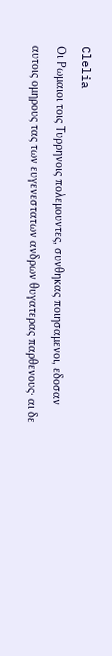Clelia
Οι Ρωμαιοι τοις Τυρρηνοις πολεμουντες, συνθηκας ποιησαμενοι, εδοσαν αυτοις ομηρους τας των ευγενεστατων ανδρων θυγατερας παρθενους· αι δε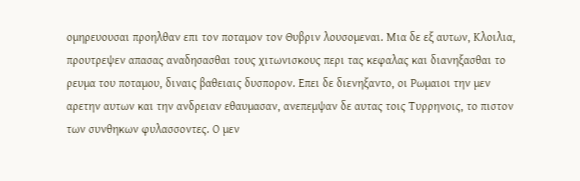ομηρευουσαι προηλθαν επι τον ποταμον τον Θυβριν λουσομεναι. Μια δε εξ αυτων, Κλοιλια, προυτρεψεν απασας αναδησασθαι τους χιτωνισκους περι τας κεφαλας και διανηξασθαι το ρευμα του ποταμου, διναις βαθειαις δυσπορον. Επει δε διενηξαντο, οι Ρωμαιοι την μεν αρετην αυτων και την ανδρειαν εθαυμασαν, ανεπεμψαν δε αυτας τοις Τυρρηνοις, το πιστον των συνθηκων φυλασσοντες. Ο μεν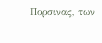Πορσινας, των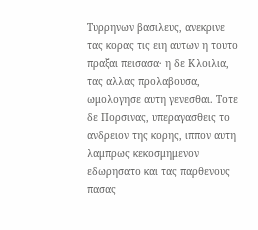Τυρρηνων βασιλευς, ανεκρινε τας κορας τις ειη αυτων η τουτο πραξαι πεισασα· η δε Κλοιλια, τας αλλας προλαβουσα, ωμολογησε αυτη γενεσθαι. Τοτε δε Πορσινας, υπεραγασθεις το ανδρειον της κορης, ιππον αυτη λαμπρως κεκοσμημενον εδωρησατο και τας παρθενους πασας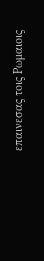επαινεσας τοις Ρωμαιοις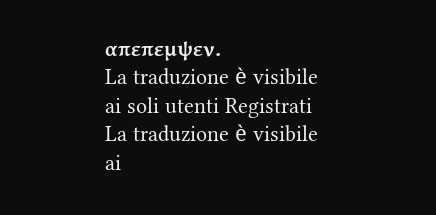απεπεμψεν.
La traduzione è visibile ai soli utenti Registrati
La traduzione è visibile ai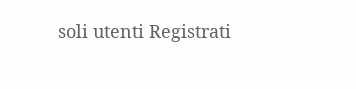soli utenti Registrati